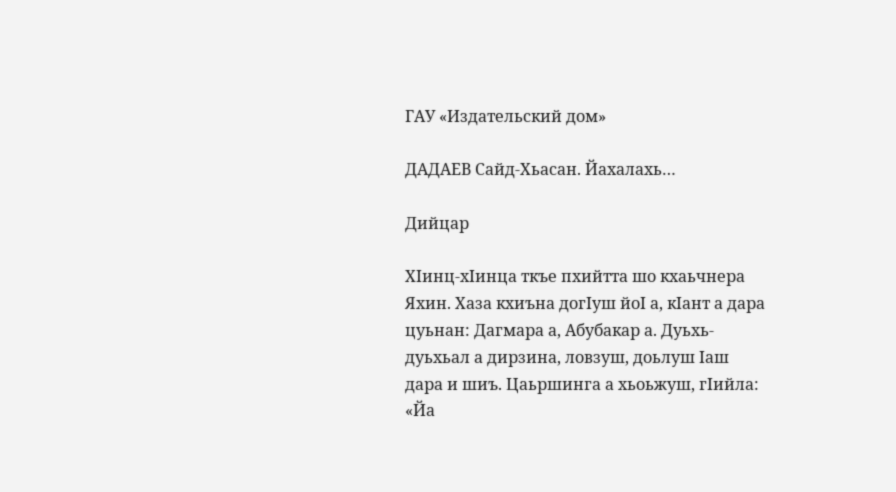ГАУ «Издательский дом»

ДАДАЕВ Сайд-Хьасан. Йахалахь…

Дийцар

ХIинц-хIинца ткъе пхийтта шо кхаьчнера Яхин. Хаза кхиъна догIуш йоI а, кIант а дара цуьнан: Дагмара а, Абубакар а. Дуьхь-дуьхьал а дирзина, ловзуш, доьлуш Iаш дара и шиъ. Цаьршинга а хьоьжуш, гIийла: «Йа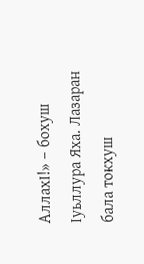АллахI!» – бохуш Iуьллура Яха. Лазаран бала токхуш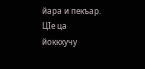йара и пекъар. ЦIе ца йоккхучу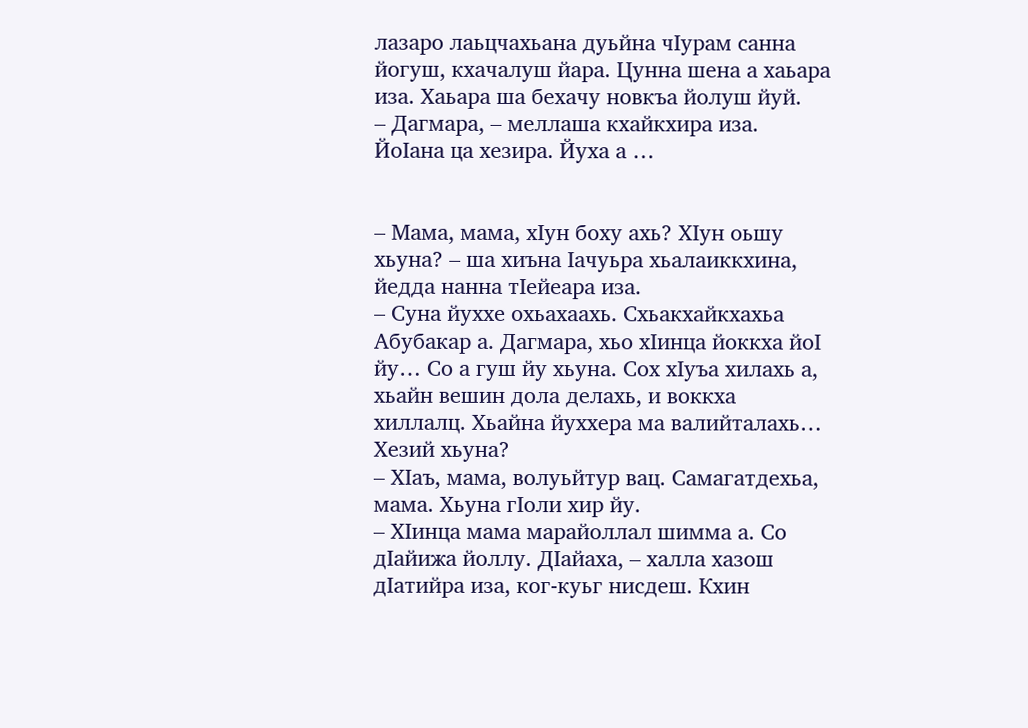лазаро лаьцчахьана дуьйна чIурам санна йогуш, кхачалуш йара. Цунна шена а хаьара иза. Хаьара ша бехачу новкъа йолуш йуй.
– Дагмара, – меллаша кхайкхира иза. ЙоIана ца хезира. Йуха а …


– Мама, мама, хIун боху ахь? ХIун оьшу хьуна? – ша хиъна Iачуьра хьалаиккхина, йедда нанна тIейеара иза.
– Суна йуххе охьахаахь. Схьакхайкхахьа Абубакар а. Дагмара, хьо хIинца йоккха йоI йу… Со а гуш йу хьуна. Сох хIуъа хилахь а, хьайн вешин дола делахь, и воккха хиллалц. Хьайна йуххера ма валийталахь… Хезий хьуна?
– ХIаъ, мама, волуьйтур вац. Самагатдехьа, мама. Хьуна гIоли хир йу.
– ХIинца мама марайоллал шимма а. Со дIайижа йоллу. ДIайаха, – халла хазош дIатийра иза, ког-куьг нисдеш. Кхин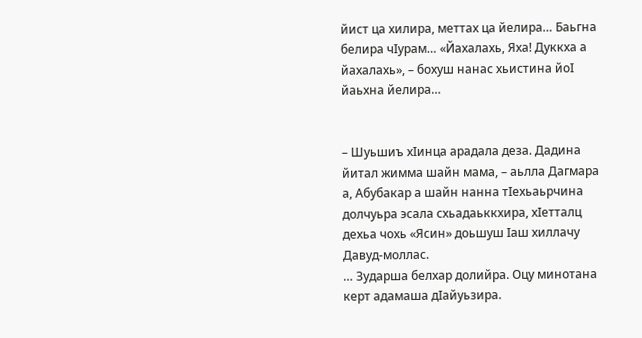йист ца хилира, меттах ца йелира… Баьгна белира чIурам… «Йахалахь, Яха! Дуккха а йахалахь», – бохуш нанас хьистина йоI йаьхна йелира…


– Шуьшиъ хIинца арадала деза. Дадина йитал жимма шайн мама, – аьлла Дагмара а, Абубакар а шайн нанна тIехьаьрчина долчуьра эсала схьадаьккхира, хIетталц дехьа чохь «Ясин» доьшуш Iаш хиллачу Давуд-моллас.
… Зударша белхар долийра. Оцу минотана керт адамаша дIайуьзира.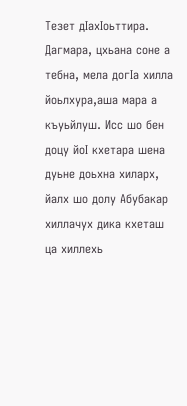Тезет дIахIоьттира.
Дагмара, цхьана соне а тебна, мела догIа хилла йоьлхура,аша мара а къуьйлуш. Исс шо бен доцу йоI кхетара шена дуьне доьхна хиларх, йалх шо долу Абубакар хиллачух дика кхеташ ца хиллехь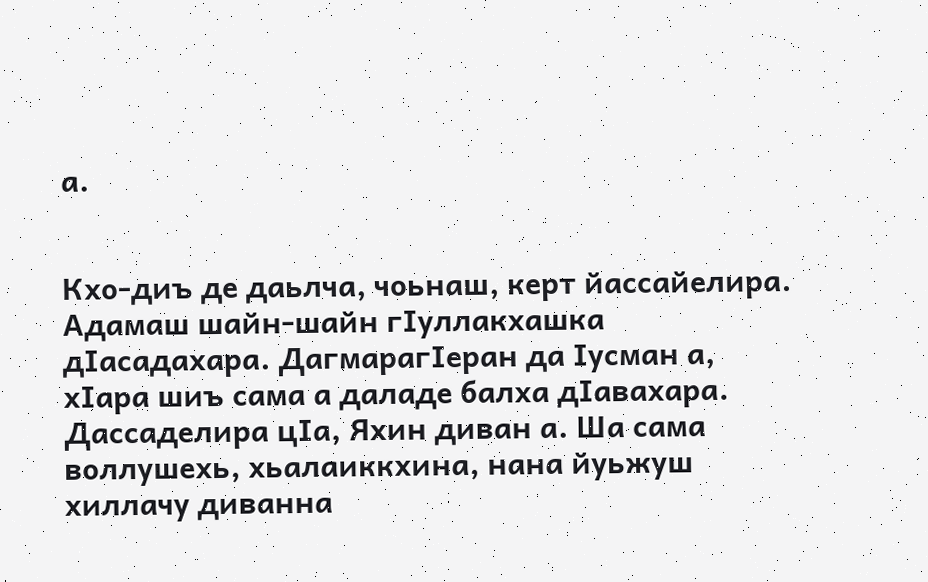а.


Кхо-диъ де даьлча, чоьнаш, керт йассайелира. Адамаш шайн-шайн гIуллакхашка дIасадахара. ДагмарагIеран да Iусман а, хIара шиъ сама а даладе балха дIавахара. Дассаделира цIа, Яхин диван а. Ша сама воллушехь, хьалаиккхина, нана йуьжуш хиллачу диванна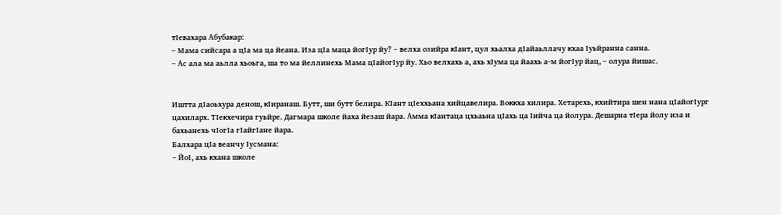тIевахара Абубакар:
– Мама сийсара а цIа ма ца йеана. Иза цIа маца йогIур йу? – велха озийра кIант, цул хьалха дIайаьллачу кхаа Iуьйранна санна.
– Ас ала ма аьлла хьоьга, ша то ма йеллинехь Мама цIайогIур йу. Хьо велхахь а, ахь хIума ца йаахь а-м йогIур йац, – олура йишас.


Иштта дIаоьхура денош, кIиранаш. Бутт, ши бутт белира. КIант цIеххьана хийцавелира. Воккха хилира. Хетарехь, кхийтира шен нана цIайогIург цахиларх. ТIекхечира гуьйре. Дагмара школе йаха йезаш йара. Амма кIантаца цхьаьна цIахь ца Iийча ца йолура. Дешарна тIера йолу иза и бахьанехь чIогIа гIайгIане йара.
Балхара цIа веанчу Iусмана:
– ЙоI, ахь кхана школе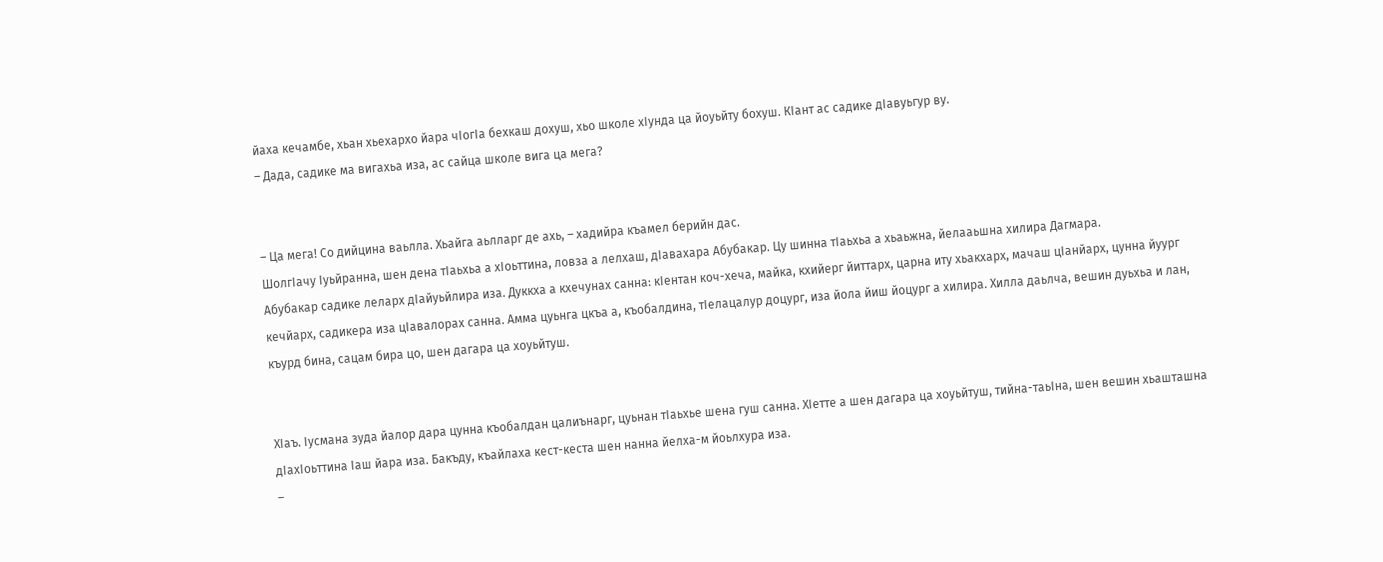йаха кечамбе, хьан хьехархо йара чIогIа бехкаш дохуш, хьо школе хIунда ца йоуьйту бохуш. КIант ас садике дIавуьгур ву.
– Дада, садике ма вигахьа иза, ас сайца школе вига ца мега?


– Ца мега! Со дийцина ваьлла. Хьайга аьлларг де ахь, – хадийра къамел берийн дас.
ШолгIачу Iуьйранна, шен дена тIаьхьа а хIоьттина, ловза а лелхаш, дIавахара Абубакар. Цу шинна тIаьхьа а хьаьжна, йелааьшна хилира Дагмара.
Абубакар садике леларх дIайуьйлира иза. Дуккха а кхечунах санна: кIентан коч-хеча, майка, кхийерг йиттарх, царна иту хьакхарх, мачаш цIанйарх, цунна йуург кечйарх, садикера иза цIавалорах санна. Амма цуьнга цкъа а, къобалдина, тIелацалур доцург, иза йола йиш йоцург а хилира. Хилла даьлча, вешин дуьхьа и лан, къурд бина, сацам бира цо, шен дагара ца хоуьйтуш.


ХIаъ. Iусмана зуда йалор дара цунна къобалдан цалиънарг, цуьнан тIаьхье шена гуш санна. ХIетте а шен дагара ца хоуьйтуш, тийна-таьIна, шен вешин хьашташна дIахIоьттина Iаш йара иза. Бакъду, къайлаха кест-кеста шен нанна йелха-м йоьлхура иза.
–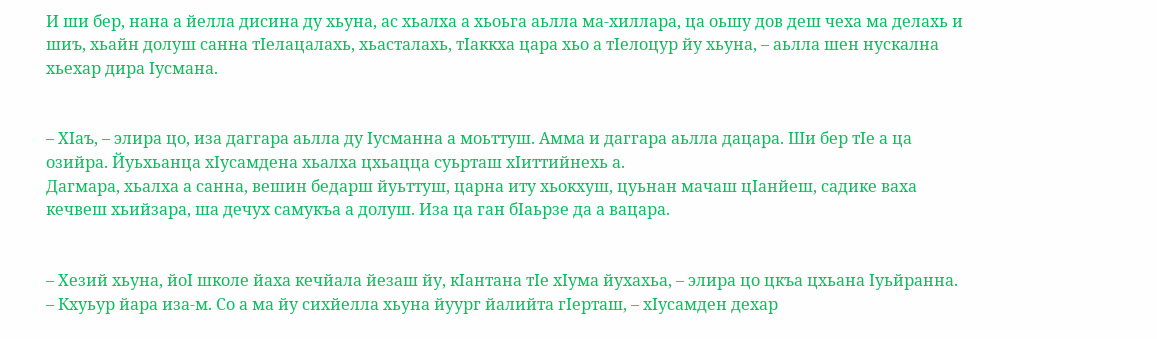И ши бер, нана а йелла дисина ду хьуна, ас хьалха а хьоьга аьлла ма-хиллара, ца оьшу дов деш чеха ма делахь и шиъ, хьайн долуш санна тIелацалахь, хьасталахь, тIаккха цара хьо а тIелоцур йу хьуна, – аьлла шен нускална хьехар дира Iусмана.


– ХIаъ, – элира цо, иза даггара аьлла ду Iусманна а моьттуш. Амма и даггара аьлла дацара. Ши бер тIе а ца озийра. Йуьхьанца хIусамдена хьалха цхьацца суьрташ хIиттийнехь а.
Дагмара, хьалха а санна, вешин бедарш йуьттуш, царна иту хьокхуш, цуьнан мачаш цIанйеш, садике ваха кечвеш хьийзара, ша дечух самукъа а долуш. Иза ца ган бIаьрзе да а вацара.


– Хезий хьуна, йоI школе йаха кечйала йезаш йу, кIантана тIе хIума йухахьа, – элира цо цкъа цхьана Iуьйранна.
– Кхуьур йара иза-м. Со а ма йу сихйелла хьуна йуург йалийта гIерташ, – хIусамден дехар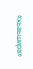«хьаьшира»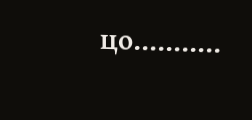цо………..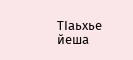ТIаьхье йеша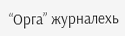“Орга” журналехь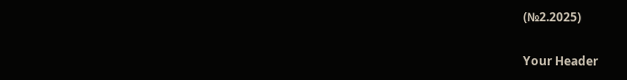(№2.2025)

Your Header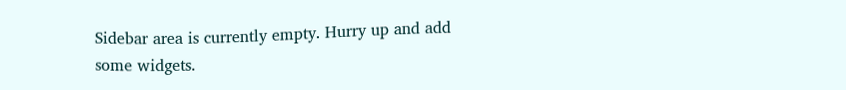Sidebar area is currently empty. Hurry up and add some widgets.